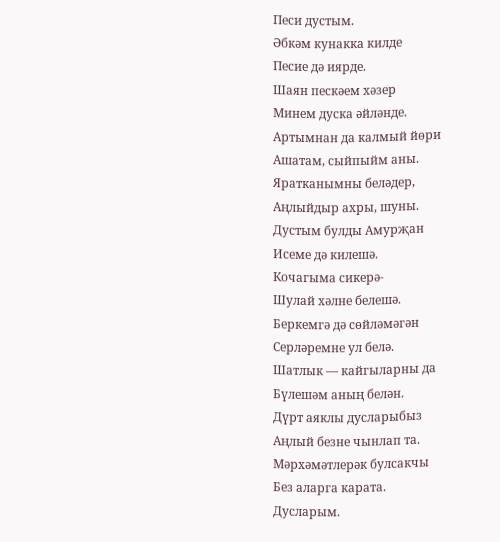Песи дустым.
Әбкәм кунакка килде
Песие дә иярде.
Шаян пескәем хәзер
Минем дуска әйләнде.
Артымнан да калмый йөри
Ашатам, сыйпыйм аны.
Яратканымны беләдер,
Аңлыйдыр ахры, шуны.
Дустым булды Амурҗан
Исеме дә килешә.
Кочагыма сикерә-
Шулай хәлне белешә.
Беркемгә дә сөйләмәгән
Серләремне ул белә.
Шатлык — кайгыларны да
Бүлешәм аның белән.
Дүрт аяклы дусларыбыз
Аңлый безне чынлап та.
Мәрхәмәтлерәк булсакчы
Без аларга карата.
Дусларым.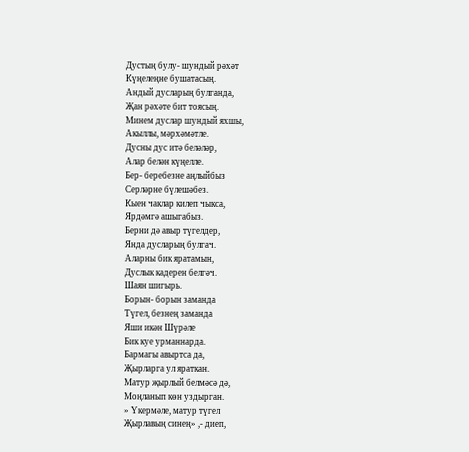Дустың булу- шундый рәхәт
Күңелеңне бушатасың.
Андый дусларың булганда,
Җан рәхәте бит тоясың.
Минем дуслар шундый яхшы,
Акыллы, мәрхәмәтле.
Дусны дус итә беләләр,
Алар белән күңелле.
Бер- беребезне аңлыйбыз
Серләрне бүлешәбез.
Кыен чаклар килеп чыкса,
Ярдәмгә ашыгабыз.
Берни дә авыр түгелдер,
Янда дусларың булгач.
Аларны бик яратамын,
Дуслык кадерен белгәч.
Шаян шигырь.
Борын- борын заманда
Түгел, безнең заманда
Яши икән Шүрәле
Бик куе урманнарда.
Бармагы авыртса да,
Җырларга ул яраткан.
Матур җырлый белмәсә дә,
Моңланып көн уздырган.
» Үкермәле, матур түгел
Җырлавың синең» ,- диеп,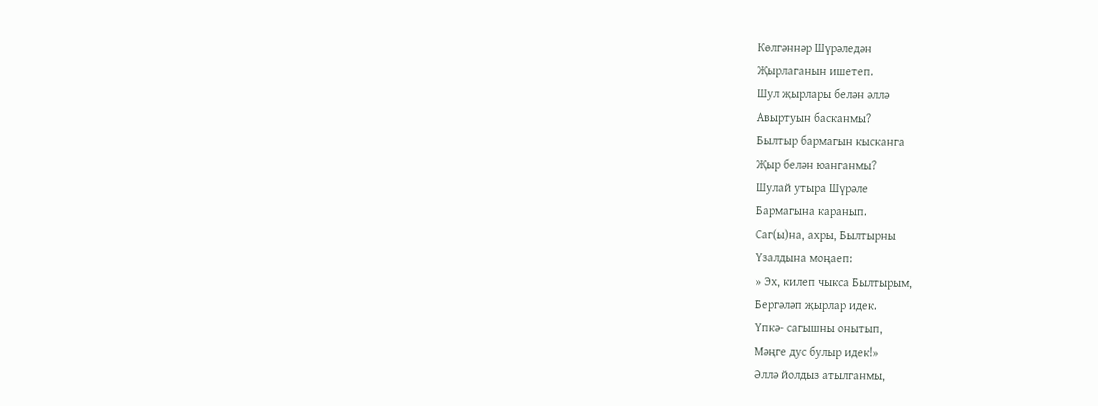Көлгәннәр Шүрәледән
Җырлаганын ишетеп.
Шул җырлары белән әллә
Авыртуын басканмы?
Былтыр бармагын кысканга
Җыр белән юанганмы?
Шулай утыра Шүрәле
Бармагына каранып.
Саг(ы)на, ахры, Былтырны
Үзалдына моңаеп:
» Эх, килеп чыкса Былтырым,
Бергәләп җырлар идек.
Үпкә- сагышны онытып,
Мәңге дус булыр идек!»
Әллә йолдыз атылганмы,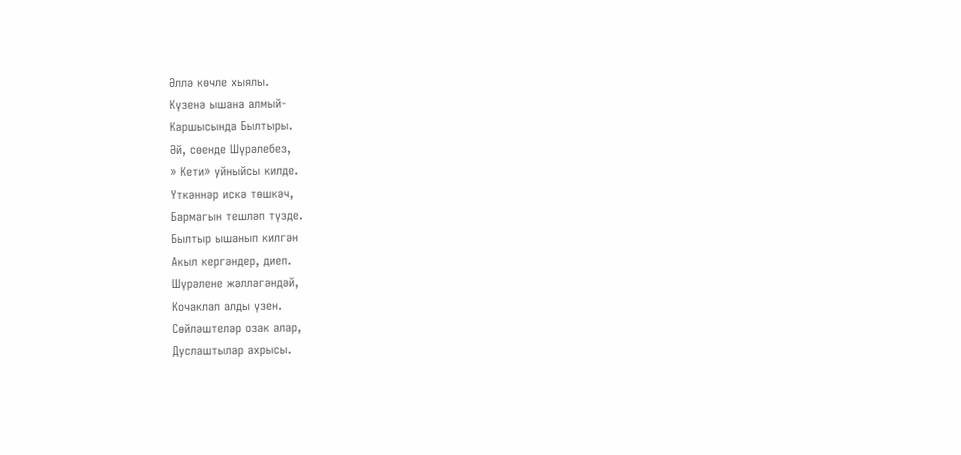Әллә көчле хыялы.
Күзенә ышана алмый-
Каршысында Былтыры.
Әй, сөенде Шүрәлебез,
» Кети» уйныйсы килде.
Үткәннәр искә төшкәч,
Бармагын тешләп түзде.
Былтыр ышанып килгән
Акыл кергәндер, диеп.
Шүрәлене жәлләгәндәй,
Кочаклап алды үзен.
Сөйләштеләр озак алар,
Дуслаштылар ахрысы.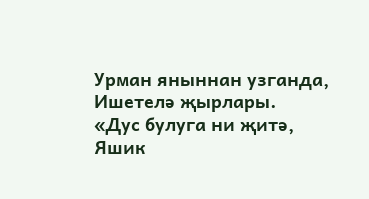Урман яныннан узганда,
Ишетелә җырлары.
«Дус булуга ни җитә,
Яшик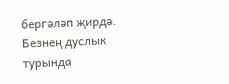бергәләп җирдә.
Безнең дуслык турында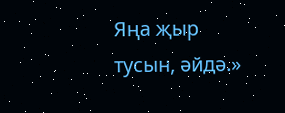Яңа җыр тусын, әйдә.»